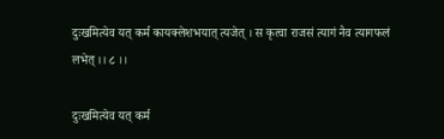दुःखमित्येव यत् कर्म कायक्लेशभयात् त्यजेत् । स कृत्वा राजसं त्यागं नैव त्यागफलं लभेत् ।। ८ ।।

दुःखमित्येव यत् कर्म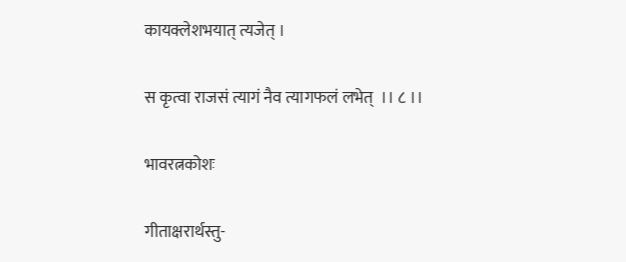कायक्लेशभयात् त्यजेत् ।

स कृत्वा राजसं त्यागं नैव त्यागफलं लभेत्  ।। ८ ।।

भावरत्नकोशः

गीताक्षरार्थस्तु-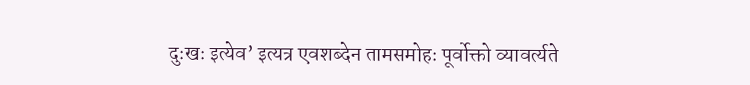दुःखः इत्येव’ इत्यत्र एवशब्देन तामसमोहः पूर्वोक्तो व्यावर्त्यते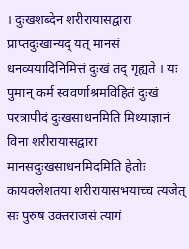। दुःखशब्देन शरीरायासद्वारा प्राप्तदुःखान्यद् यत् मानसं धनव्ययादिनिमित्तं दुःखं तद् गृह्यते । यः पुमान् कर्म स्ववर्णाश्रमविहितं दुःखं परत्रापीदं दुःखसाधनमिति मिथ्याज्ञानं विना शरीरायासद्वारा मानसदुःखसाधनमिदमिति हेतोः कायक्लेशतया शरीरायासभयाच्च त्यजेत् सः पुरुष उक्तराजसं त्यागं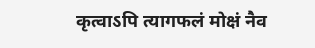कृत्वाऽपि त्यागफलं मोक्षं नैव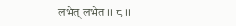लभेत् लभेत ।। ८ ।।